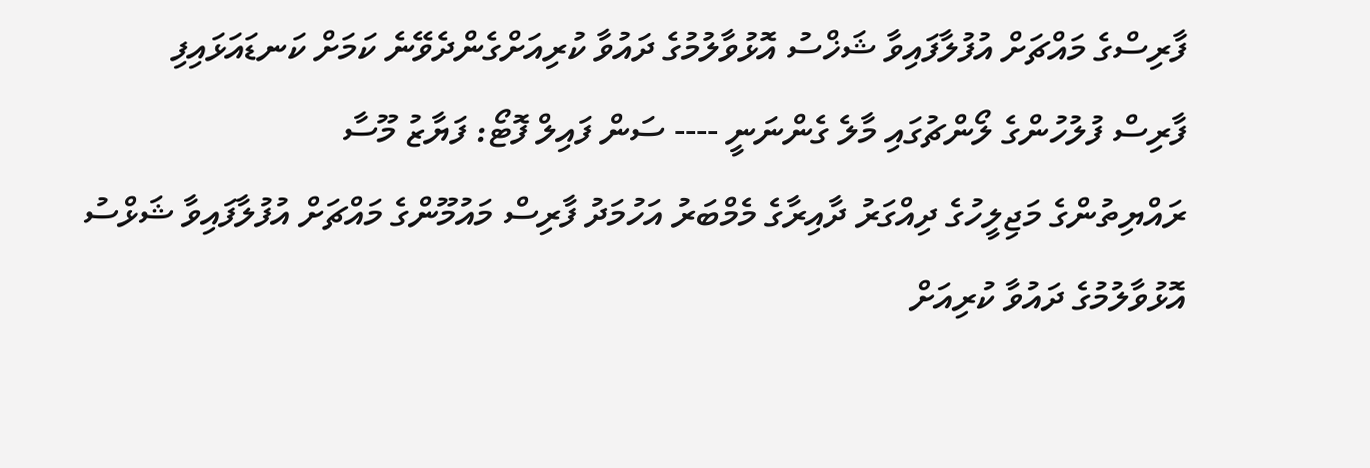ފާރިސްގެ މައްޗަށް އުފުލާފައިވާ ޝަޚްސު އޮޅުވާލުމުގެ ދައުވާ ކުރިއަށްގެންދެވޭނެ ކަމަށް ކަނޑައަޅައިފި
ފާރިސް ފުލުހުންގެ ލޯންޗުގައި މާލެ ގެންނަނީ ---- ސަން ފައިލް ފޮޓޯ: ފަޔާޒު މޫސާ
ރައްޔިތުންގެ މަޖިލީހުގެ ދިއްގަރު ދާއިރާގެ މެމްބަރު އަހުމަދު ފާރިސް މައުމޫންގެ މައްޗަށް އުފުލާފައިވާ ޝަޅްސު އޮޅުވާލުމުގެ ދައުވާ ކުރިއަށް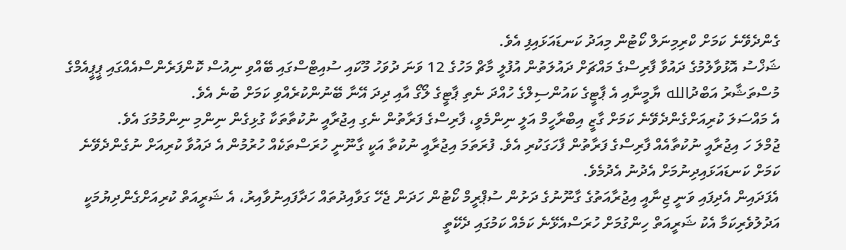ގެންދެވޭނެ ކަމަށް ކްރިމިނަލް ކޯޓުން މިއަދު ކަނޑައަޅައިފި އެވެ.
ޝަޚްސު އޮޅުވާލުމުގެ ދައުވާ ފާރިސްގެ މައްޗަށް ދައުލަތުން އުފުލީ މާޗް މަހުގެ 12 ވަނަ ދުވަހު މޫކައި ސުއިޓްސްގައި ބޭއްވި ނިއުސް ކޮންފަރެންސްއެއްގައި ޕީޕީއެމްގެ މުސްތަޝާރު އަބްދުالله ޔާމީނާއި އެ ޕާޓީގެ ކައުންސިލްގެ ހުއްދަ ނެތި ޕާޓީގެ ލޯގޯ އާއި ދިދަ އޭނާ ބޭނުންކުރެއްވި ކަމަށް ބުނެ އެވެ.
އެ މައްސަލަ ކުރިއަށްގެންދެވޭނެ ކަމަށް ގާޒީ އިބްރާހީމް އަލީ ނިންމެވީ، ފާރިސްގެ ފަރާތުން ނެގި އިޖުރާއީ ނުކުތާތަކާ ގުޅިގެން ނިންމި ނިންމުމުގަ އެވެ.
ޖުމްލަ ހަ އިޖުރާއީ ނުކުތާއެއް ފާރިސްގެ ފަރާތުން ފާހަގަކުރި އެވެ. ފުރަތަމަ އިޖުރާއީ ނުކުތާ އަކީ ގާނޫނީ ހުރަސްތަކެއް ހުރުމުން އެ ދައުވާ ކުރިއަށް ނުގެންދެވޭނެ ކަމަށް ކަނޑައަޅައިދިނުމަށް އެދުނު އެދުމެވެ.
އެފަދައިން އެދިފައި ވަނީ ޖިނާއީ އިޖުރާއަތުގެ ގާނޫނުގެ ދަށުން ސުޕްރީމް ކޯޓުން ހަދަން ޖެހޭ ގަވާއިދުތައް ހަދާފައިނުވާއިރު، އެ ޝަރީއަތް ކުރިއަށްގެންދިޔުމަކީ އަދުލުވެރިކަމާ އެކު ޝަރީއަތް ހިންގުމަށް ހުރަސްއެޅޭނެ ކަމެއް ކަމުގައި ދެކޭތީ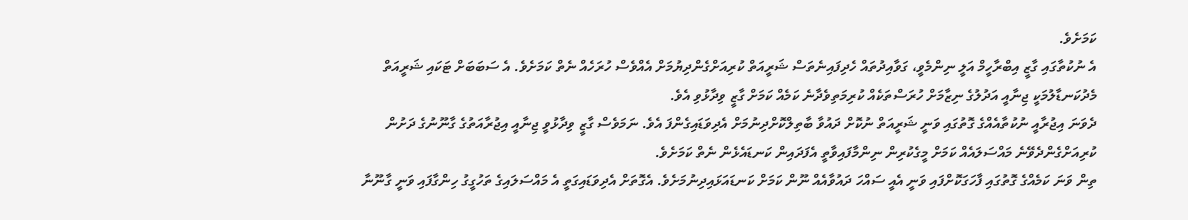ކަމަށެވެ.
އެ ނުކުތާގައި ގާޒީ އިބްރާހީމް އަލީ ނިންމެވީ، ގަވާއިދުތައް ހެދިފައިނެތަސް ޝަރީއަތް ކުރިއަށްގެންދިޔުމަށް އެއްވެސް ހުރަހެއް ނެތް ކަމަށެވެ. އެ ސަބަބަށް ޓަކައި ޝަރީއަތް މެދުކަނޑާލުމަކީ ޖިނާއީ އަދުލުގެ ނިޒާމަށް ހުރަސްތަކެއް ކުރިމަތިވެދާނެ ކަމެއް ކަމަށް ގާޒީ ވިދާޅުވި އެވެ.
ދެވަނަ އިޖުރާއީ ނުކުތާއެއްގެ ގޮތުގައި ވަނީ ޝަރީއަތް ނުކޮށް ދައުވާ ބާތިލްކޮށްދިނުމަށް އެދިވަޑައިގެންފަ އެވެ. ނަމަވެސް ގާޒީ ވިދާޅުވީ ޖިނާއީ އިޖުރާއަތުގެ ގާނޫނުގެ ދަށުން ކުރިއަށްގެންދެވޭނެ މައްސަލައެއް ކަމަށް މީގެކުރިން ނިންމާފައިވާތީ އެފަދައިން ކަނޑައެޅެން ނެތް ކަމަށެވެ.
ތިން ވަނަ ކަމެއްގެ ގޮތުގައި ފާހަގަކޮށްފައި ވަނީ އެއީ ސައްހަ ދައުވާއެއް ނޫން ކަމަށް ކަނޑައަޅައިދިނުމަށެވެ. އެގޮތަށް އެދިވަޑައިގަތީ އެ މައްސަލައިގެ ތަހުގީގު ހިންގާފައި ވަނީ ގާނޫނާ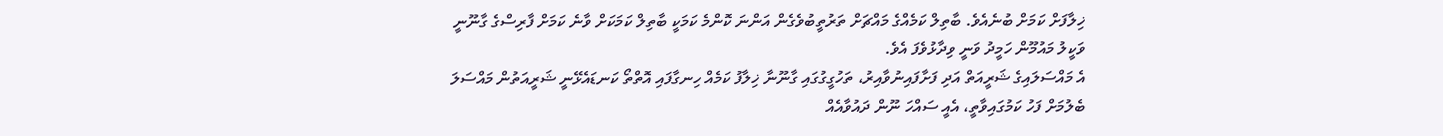ޚިލާފަށް ކަމަށް ބުނެއެވެ. ބާތިލް ކަމެއްގެ މައްޗަށް ތަރުތީބުވެގެން އަންނަ ކޮންމެ ކަމަކީ ބާތިލް ކަމަކަށް ވާނެ ކަމަށް ފާރިސްގެ ގާނޫނީ ވަކީލު މައުމޫން ހަމީދު ވަނީ ވިދާޅުވެފަ އެވެ.
އެ މައްސަލައިގެ ޝަރީއަތް އަދި ފަށާފައިނުވާއިރު، ތަހުގީގުގައި ގާނޫނާ ޚިލާފު ކަމެއް ހިނގާފައި އޮތްތޯ ކަނޑައެޅޭނީ ޝަރީއަތުން މައްސަލަ ބެލުމަށް ފަހު ކަމުގައިވާތީ، އެއީ ސައްހަ ނޫން ދައުވާއެއް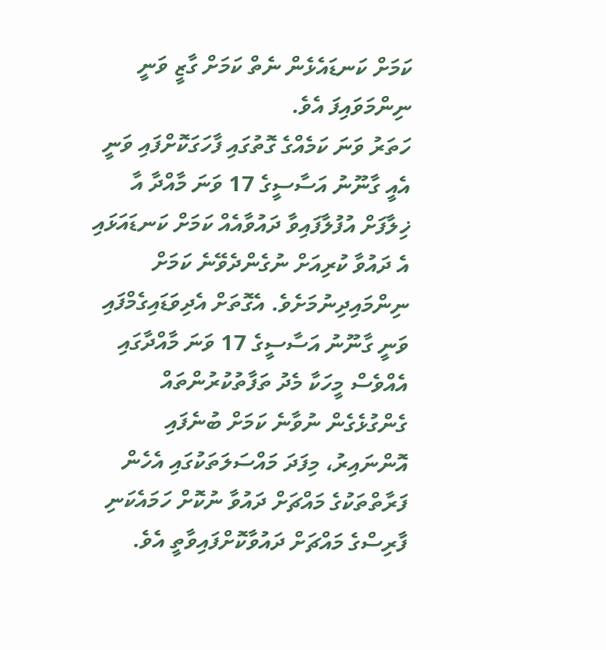ކަމަށް ކަނޑައެޅެން ނެތް ކަމަށް ގާޒީ ވަނީ ނިންމަވައިފަ އެވެ.
ހަތަރު ވަނަ ކަމެއްގެ ގޮތުގައި ފާހަގަކޮށްފައި ވަނީ އެއީ ގާނޫނު އަސާސީގެ 17 ވަނަ މާއްދާ އާ ޚިލާފަށް އުފުލާފައިވާ ދައުވާއެއް ކަމަށް ކަނޑައަޅައި އެ ދައުވާ ކުރިއަށް ނުގެންދެވޭނެ ކަމަށް ނިންމައިދިނުމަށެވެ. އެގޮތަށް އެދިވަޑައިގެމްފައި ވަނީ ގާނޫނު އަސާސީގެ 17 ވަނަ މާއްދާގައި އެއްވެސް މީހަކާ މެދު ތަފާތުކުރުންތައް ގެންގުޅެގެން ނުވާނެ ކަމަށް ބުނެފައި އޮންނައިރު، މިފަދަ މައްސަލަތަކުގައި އެހެން ފަރާތްތަކުގެ މައްޗަށް ދައުވާ ނުކޮށް ހަމައެކަނި ފާރިސްގެ މައްޗަށް ދައުވާކޮށްފައިވާތީ އެވެ.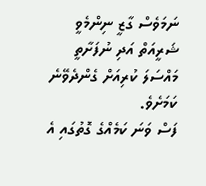ނަމަވެސް ގާޒީ ނިންމެވީ ޝަރީއަތް އަދި ނުފަށާތީ މައްސަލަ ކުރިއަށް ގެންދެވޭނެ ކަމަށެވެ.
ފަސް ވަނަ ކަމެއްގެ ގޮތުގައި އެ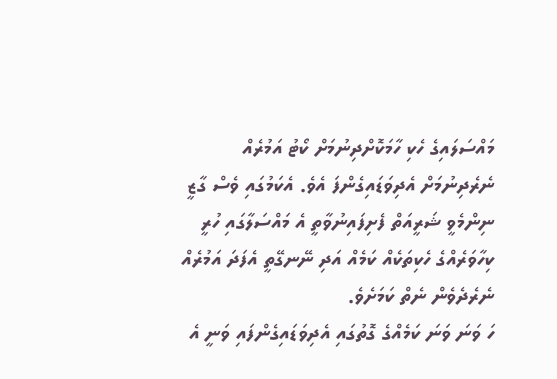މައްސަލައިގެ ހެކި ހާމަކޮށްދިނުމަށް ކޯޓު އަމުރެއް ނެރެދިނުމަށް އެދިވަޑައިގެންފަ އެވެ. އެކަމުގައި ވެސް ގާޒީ ނިންމެވީ ޝަރީއަތް ފެށިފައިނުވާތީ އެ މައްސަލާގައި ހުރީ ކިހާވަރެއްގެ ހެކިތަކެއް ކަމެއް އަދި ނޭނގޭތީ އެފަދަ އަމުރެއް ނެރެދެވެން ނެތް ކަމަށެވެ.
ހަ ވަނަ ވަނަ ކަމެއްގެ ގޮތުގައި އެދިވަޑައިގެންފައި ވަނީ އެ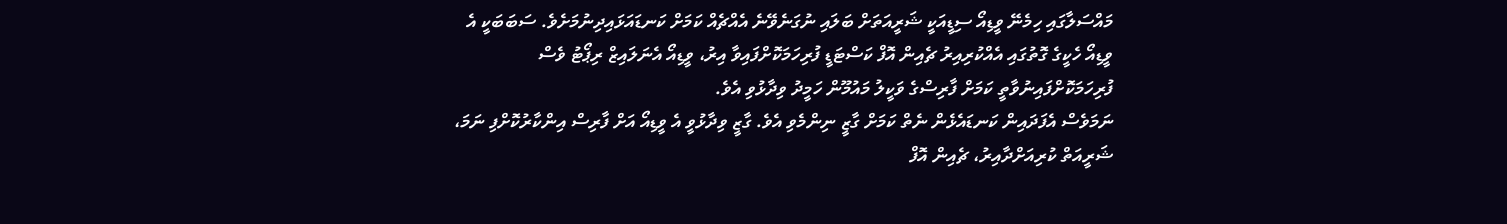މައްސަލާގައި ހިމެނޭ ވީޑިއޯ ސިޑީއަކީ ޝަރީއަތަށް ބަލައި ނުގަނެވޭނެ އެއްޗެއް ކަމަށް ކަނޑައަޅައިދިނުމަށެވެ. ސަބަބަކީ އެ ވީޑިއޯ ހެކީގެ ގޮތުގައި އެއްކުރިއިރު ޗެއިން އޮފް ކަސްޓަޑީ ފުރިހަމަކޮށްފައިވާ އިރު، ވީޑިއޯ އެނަލައިޒް ރިޕޯޓު ވެސް ފުރިހަމަކޮށްފައިނުވާތީ ކަމަށް ފާރިސްގެ ވަކީލު މައުމޫން ހަމީދު ވިދާޅުވި އެވެ.
ނަމަވެސް އެފަދައިން ކަނޑައެޅެން ނެތް ކަމަށް ގާޒީ ނިންމެވި އެވެ. ގާޒީ ވިދާޅުވީ އެ ވީޑިއޯ އަށް ފާރިސް އިންކާރުކޮށްފި ނަމަ، ޝަރީއަތް ކުރިއަށްދާއިރު، ޗެއިން އޮފް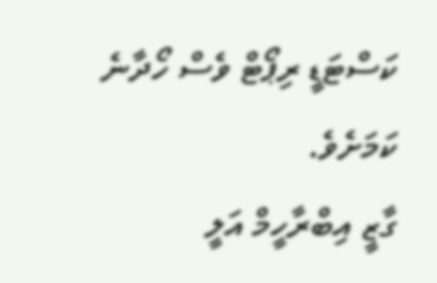ކަސްޓަޑީ ރިޕޯޓް ވެސް ހޯދާނެ ކަމަށެވެ.
ގާޒީ އިބްރާހީމް އަލީ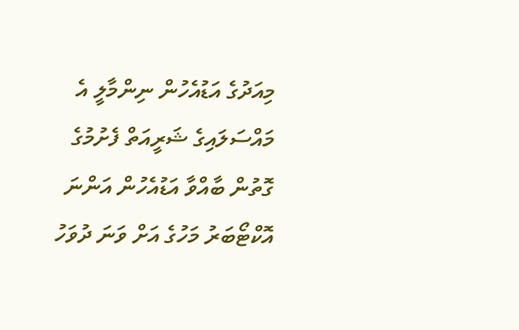މިއަދުގެ އަޑުއެހުން ނިންމާލީ އެ މައްސަލައިގެ ޝަރީއަތް ފެށުމުގެ ގޮތުން ބާއްވާ އަޑުއެހުން އަންނަ އޮކްޓޯބަރު މަހުގެ އަށް ވަނަ ދުވަހު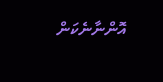އޮންނާނެކަން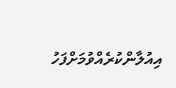އިއުލާންކުރެއްވުމަށްފަހު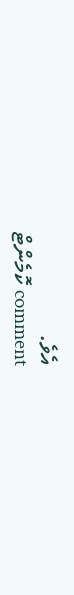އެވެ.
comment ކޮމެންޓް